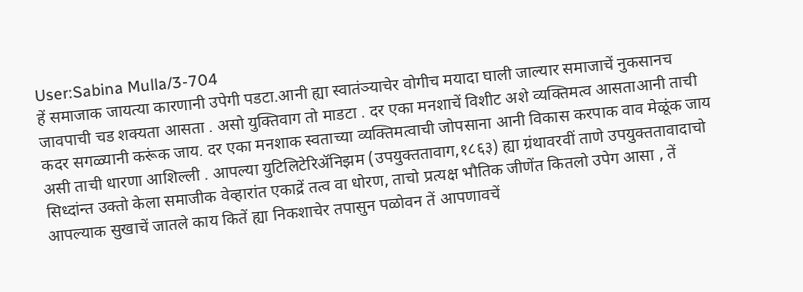User:Sabina Mulla/3-704
हें समाजाक जायत्या कारणानी उपेगी पडटा.आनी ह्या स्वातंञ्याचेर वोगीच मयादा घाली जाल्यार समाजाचें नुकसानच जावपाची चड शक्यता आसता . असो युक्तिवाग तो माडटा . दर एका मनशाचें विशीट अशे व्यक्तिमत्व आसताआनी ताची कदर सगळ्यानी करूंक जाय. दर एका मनशाक स्वताच्या व्यक्तिमत्वाची जोपसाना आनी विकास करपाक वाव मेळूंक जाय असी ताची धारणा आशिल्ली . आपल्या युटिलिटेरिॲनिझम (उपयुक्ततावाग,१८६३) ह्या ग्रंथावरवीं ताणे उपयुक्ततावादाचो सिध्दांन्त उक्तो केला समाजीक वेव्हारांत एकाद्रें तत्व वा धोरण, ताचो प्रत्यक्ष भौतिक जीणेंत कितलो उपेग आसा , तें आपल्याक सुखाचें जातले काय कितें ह्या निकशाचेर तपासुन पळोवन तें आपणावचें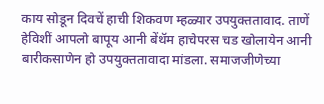काय सोडून दिवचें हाची शिकवण म्हळ्यार उपयुक्ततावाद. ताणें हेविशीं आपलो बापूय आनी बेंथॅम हाचेपरस चड खोलायेन आनी बारीकसाणेन हो उपयुक्ततावादा मांडला. समाजजीणेच्या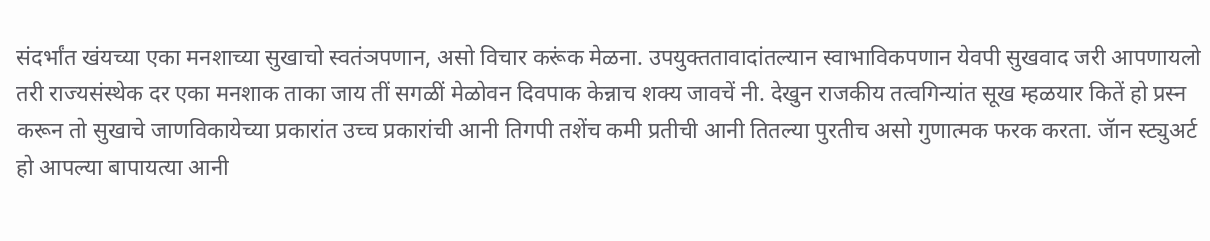संदर्भांत खंयच्या एका मनशाच्या सुखाचो स्वतंञपणान, असो विचार करूंक मेळना. उपयुक्ततावादांतल्यान स्वाभाविकपणान येवपी सुखवाद जरी आपणायलो तरी राज्यसंस्थेक दर एका मनशाक ताका जाय तीं सगळीं मेळोवन दिवपाक केन्नाच शक्य जावचें नी. देखुन राजकीय तत्वगिन्यांत सूख म्हळयार कितें हो प्रस्न करून तो सुखाचे जाणविकायेच्या प्रकारांत उच्च प्रकारांची आनी तिगपी तशेंच कमी प्रतीची आनी तितल्या पुरतीच असो गुणात्मक फरक करता. जॅान स्ट्युअर्ट हो आपल्या बापायत्या आनी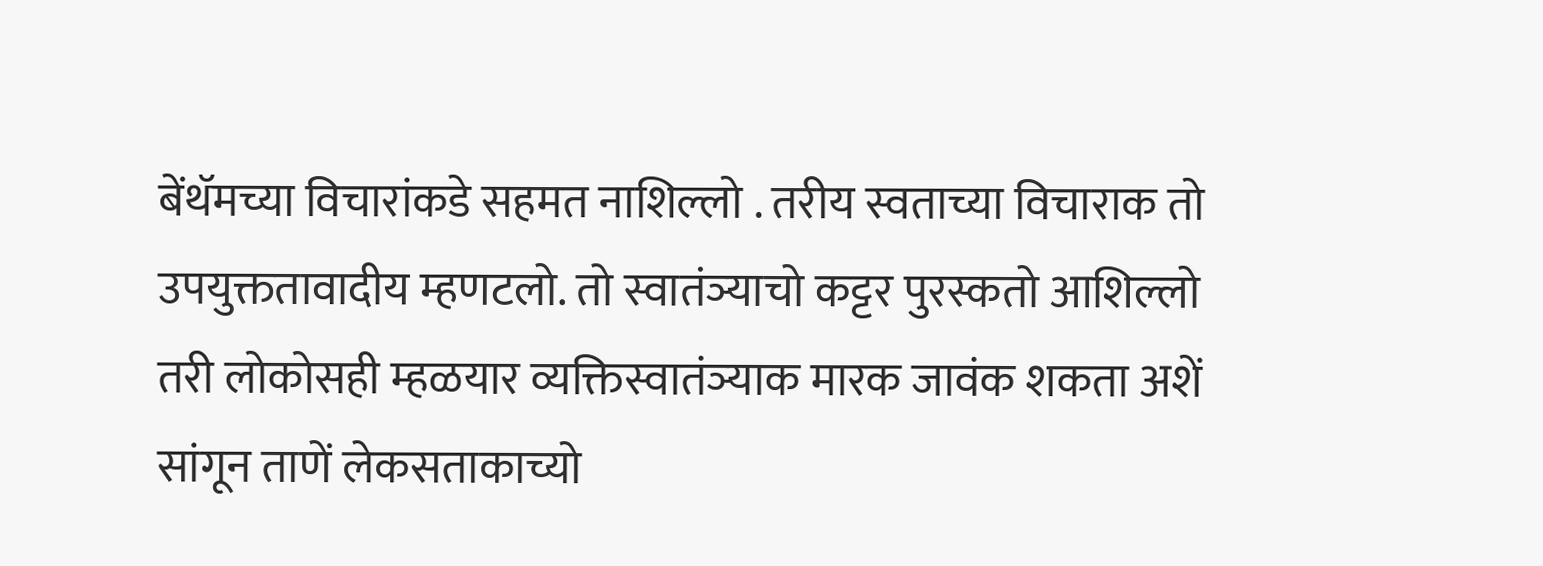बेंथॅमच्या विचारांकडे सहमत नाशिल्लो . तरीय स्वताच्या विचाराक तो उपयुक्ततावादीय म्हणटलो. तो स्वातंञ्याचो कट्टर पुरस्कतो आशिल्लो तरी लोकोसही म्हळयार व्यक्तिस्वातंञ्याक मारक जावंक शकता अशें सांगून ताणें लेकसताकाच्यो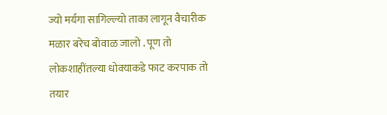ज्यो मर्यगा सागिल्ल्यो ताका लागून वैचारीक मळार बरेच बोवाळ जालो . पूण तो लोकशाहींतल्या धोक्याकडे फाट करपाक तो तयार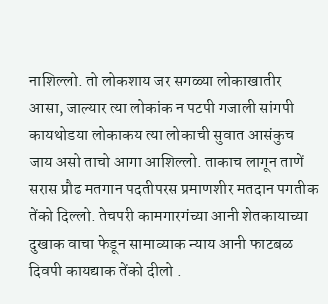नाशिल्लो. तो लोकशाय जर सगळ्या लोकाखातीर आसा, जाल्यार त्या लोकांक न पटपी गजाली सांगपी कायथोडया लोकाकय त्या लोकाची सुवात आसंकुच जाय असो ताचो आगा आशिल्लो. ताकाच लागून ताणें सरास प्रौढ मतगान पदतीपरस प्रमाणशीर मतदान पगतीक तेंको दिल्लो. तेचपरी कामगारगंच्या आनी शेतकायाच्या दुखाक वाचा फेडून सामाव्याक न्याय आनी फाटबळ दिवपी कायद्याक तेंको दीलो .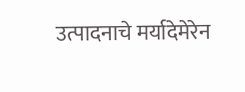उत्पादनाचे मर्यादेमेरेन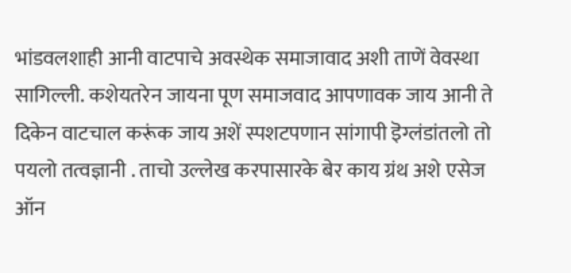भांडवलशाही आनी वाटपाचे अवस्थेक समाजावाद अशी ताणें वेवस्था सागिल्ली. कशेयतरेन जायना पूण समाजवाद आपणावक जाय आनी ते दिकेन वाटचाल करूंक जाय अशें स्पशटपणान सांगापी इॆग्लंडांतलो तो पयलो तत्वज्ञानी . ताचो उल्लेख करपासारके बेर काय ग्रंथ अशे एसेज ऑन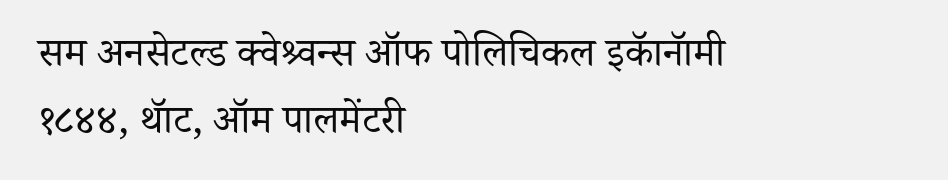सम अनसेटल्ड क्वेश्र्वन्स ऑफ पोलिचिकल इकॅानॅामी १८४४, थॅाट, ऑम पालमेंटरी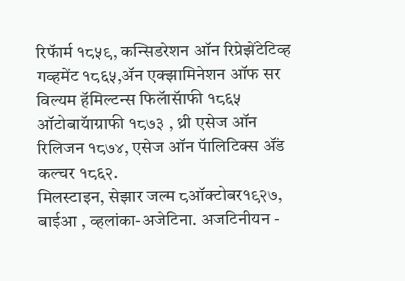रिफॅार्म १८५९, कन्सिडरेशन ऑन रिप्रेझेंटेटिव्ह गव्हमेंट १८६५,ॲन एक्झामिनेशन ऑफ सर विल्यम हॅमिल्टन्स फिलॅासॅाफी १८६५ ऑटोबायॅाग्राफी १८७३ , थ्री एसेज ऑन रिलिजन १८७४, एसेज ऑन पॅालिटिक्स ॲंड कल्चर १८६२.
मिलस्टाइन, सेझार जल्म ८ऑक्टोबर१९२७, बाईआ , व्हलांका-अजेटिना. अजटिनीयन -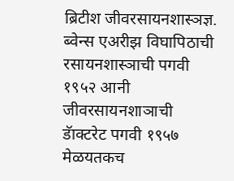ब्रिटीश जीवरसायनशास्ञज्ञ. ब्वेन्स एअरीझ विघापिठाची रसायनशास्ञाची पगवी १९५२ आनी जीवरसायनशाञाची डॅाक्टरेट पगवी १९५७ मेळयतकच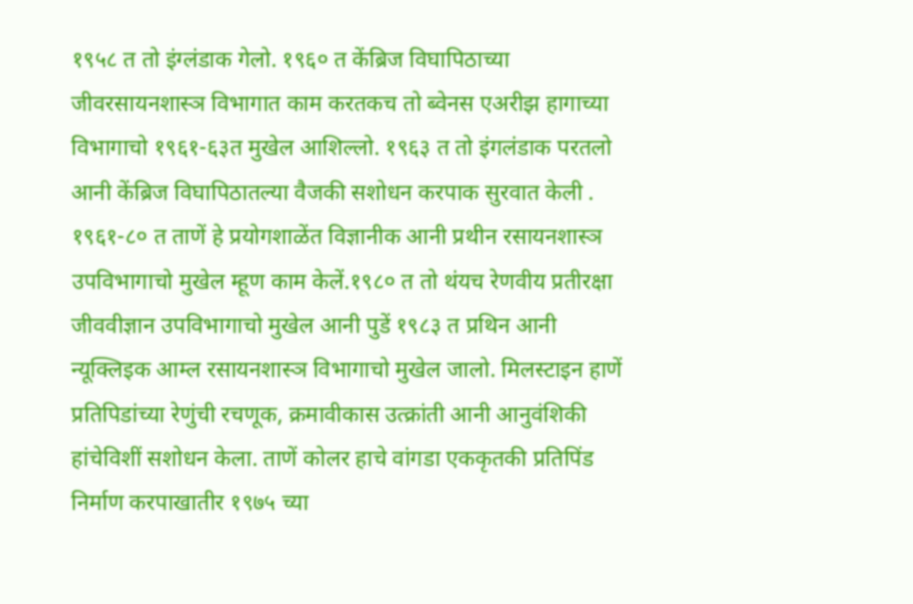१९५८ त तो इंग्लंडाक गेलो. १९६० त केंब्रिज विघापिठाच्या जीवरसायनशास्ञ विभागात काम करतकच तो ब्वेनस एअरीझ हागाच्या विभागाचो १९६१-६३त मुखेल आशिल्लो. १९६३ त तो इंगलंडाक परतलो आनी केंब्रिज विघापिठातल्या वैजकी सशोधन करपाक सुरवात केली . १९६१-८० त ताणें हे प्रयोगशाळेंत विज्ञानीक आनी प्रथीन रसायनशास्ञ उपविभागाचो मुखेल म्हूण काम केलें.१९८० त तो थंयच रेणवीय प्रतीरक्षा जीववीज्ञान उपविभागाचो मुखेल आनी पुडें १९८३ त प्रथिन आनी न्यूक्लिइक आम्ल रसायनशास्ञ विभागाचो मुखेल जालो. मिलस्टाइन हाणें प्रतिपिडांच्या रेणुंची रचणूक, क्रमावीकास उत्क्रांती आनी आनुवंशिकी हांचेविशीं सशोधन केला. ताणें कोलर हाचे वांगडा एककृतकी प्रतिपिंड निर्माण करपाखातीर १९७५ च्या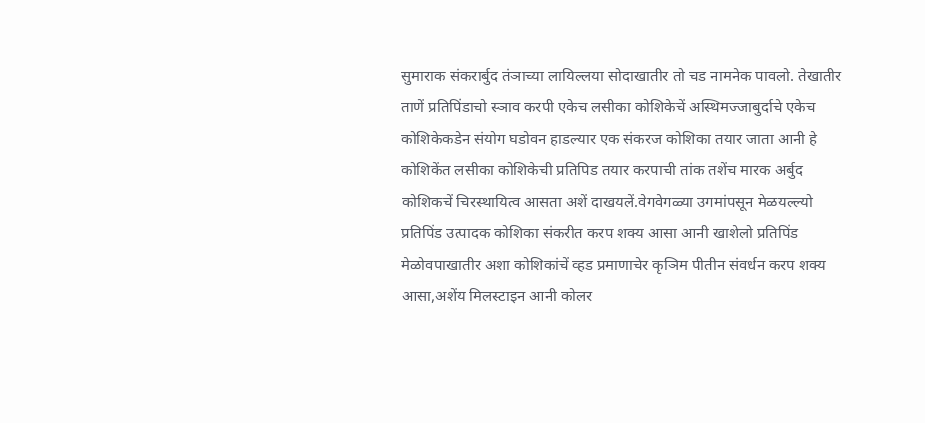सुमाराक संकरार्बुद तंञाच्या लायिल्लया सोदाखातीर तो चड नामनेक पावलो. तेखातीर ताणें प्रतिपिंडाचो स्ञाव करपी एकेच लसीका कोशिकेचें अस्थिमज्जाबुर्दाचे एकेच कोशिकेकडेन संयोग घडोवन हाडल्यार एक संकरज कोशिका तयार जाता आनी हे कोशिकेंत लसीका कोशिकेची प्रतिपिड तयार करपाची तांक तशेंच मारक अर्बुद कोशिकचें चिरस्थायित्व आसता अशें दाखयलें.वेगवेगळ्या उगमांपसून मेळयल्ल्यो प्रतिपिंड उत्पादक कोशिका संकरीत करप शक्य आसा आनी खाशेलो प्रतिपिंड मेळोवपाखातीर अशा कोशिकांचें व्हड प्रमाणाचेर कृञिम पीतीन संवर्धन करप शक्य आसा,अशेंय मिलस्टाइन आनी कोलर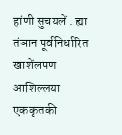हांणी सुचयलें . ह्या तंञान पूर्वनिर्धारित खाशेंलपण आशिल्लया एककृतकी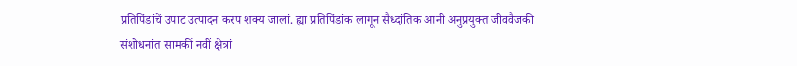प्रतिपिंडांचें उपाट उत्पादन करप शक्य जालां. ह्या प्रतिपिंडांक लागून सैध्दांतिक आनी अनुप्रयुक्त जीववैजकी संशोधनांत सामकीं नवीं क्षेत्रां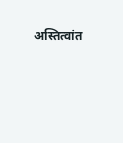अस्तित्वांत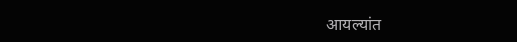आयल्यांत